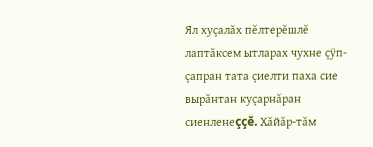Ял хуçалăх пĕлтерĕшлĕ лаптăксем ытларах чухне çÿп-çапран тата çиелти паха сие вырăнтан куçарнăран сиенленеççĕ. Хăйăр-тăм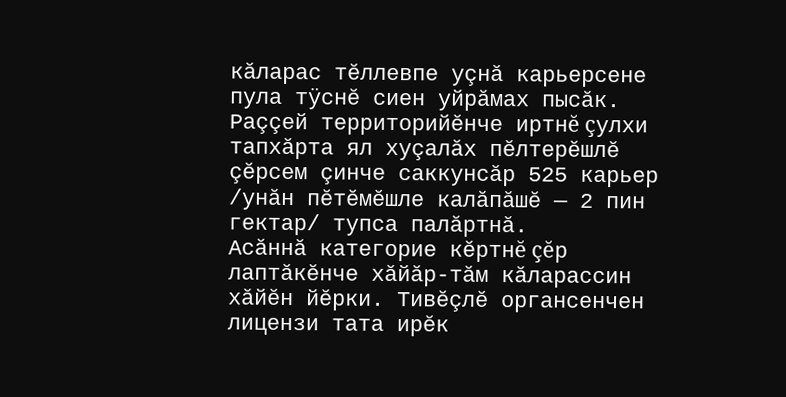кăларас тĕллевпе уçнă карьерсене пула тÿснĕ сиен уйрăмах пысăк. Раççей территорийĕнче иртнĕ çулхи тапхăрта ял хуçалăх пĕлтерĕшлĕ çĕрсем çинче саккунсăр 525 карьер /унăн пĕтĕмĕшле калăпăшĕ — 2 пин гектар/ тупса палăртнă.
Асăннă категорие кĕртнĕ çĕр лаптăкĕнче хăйăр-тăм кăларассин хăйĕн йĕрки. Тивĕçлĕ органсенчен лицензи тата ирĕк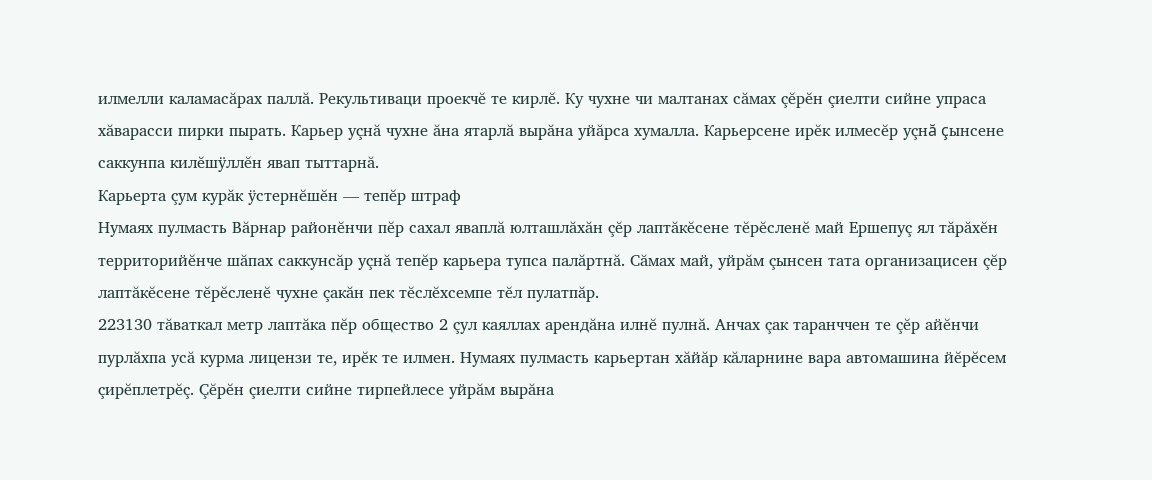илмелли каламасăрах паллă. Рекультиваци проекчĕ те кирлĕ. Ку чухне чи малтанах сăмах çĕрĕн çиелти сийне упраса хăварасси пирки пырать. Карьер уçнă чухне ăна ятарлă вырăна уйăрса хумалла. Карьерсене ирĕк илмесĕр уçнă çынсене саккунпа килĕшÿллĕн явап тыттарнă.
Карьерта çум курăк ÿстернĕшĕн — тепĕр штраф
Нумаях пулмасть Вăрнар районĕнчи пĕр сахал яваплă юлташлăхăн çĕр лаптăкĕсене тĕрĕсленĕ май Ершепуç ял тăрăхĕн территорийĕнче шăпах саккунсăр уçнă тепĕр карьера тупса палăртнă. Сăмах май, уйрăм çынсен тата организацисен çĕр лаптăкĕсене тĕрĕсленĕ чухне çакăн пек тĕслĕхсемпе тĕл пулатпăр.
223130 тăваткал метр лаптăка пĕр общество 2 çул каяллах арендăна илнĕ пулнă. Анчах çак таранччен те çĕр айĕнчи пурлăхпа усă курма лицензи те, ирĕк те илмен. Нумаях пулмасть карьертан хăйăр кăларнине вара автомашина йĕрĕсем çирĕплетрĕç. Çĕрĕн çиелти сийне тирпейлесе уйрăм вырăна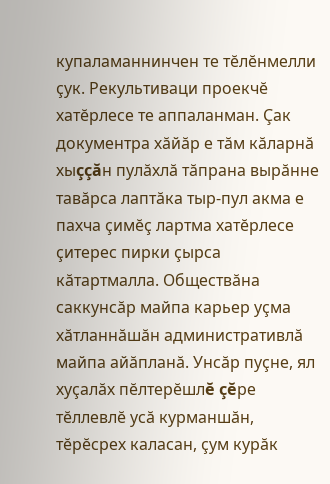купаламаннинчен те тĕлĕнмелли çук. Рекультиваци проекчĕ хатĕрлесе те аппаланман. Çак документра хăйăр е тăм кăларнă хыççăн пулăхлă тăпрана вырăнне тавăрса лаптăка тыр-пул акма е пахча çимĕç лартма хатĕрлесе çитерес пирки çырса кăтартмалла. Обществăна саккунсăр майпа карьер уçма хăтланнăшăн административлă майпа айăпланă. Унсăр пуçне, ял хуçалăх пĕлтерĕшлĕ çĕре тĕллевлĕ усă курманшăн, тĕрĕсрех каласан, çум курăк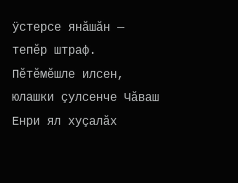ÿстерсе янăшăн — тепĕр штраф.
Пĕтĕмĕшле илсен, юлашки çулсенче Чăваш Енри ял хуçалăх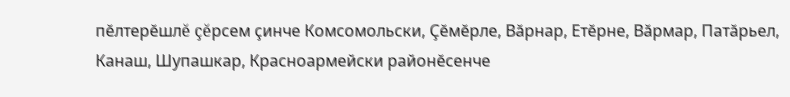пĕлтерĕшлĕ çĕрсем çинче Комсомольски, Çĕмĕрле, Вăрнар, Етĕрне, Вăрмар, Патăрьел, Канаш, Шупашкар, Красноармейски районĕсенче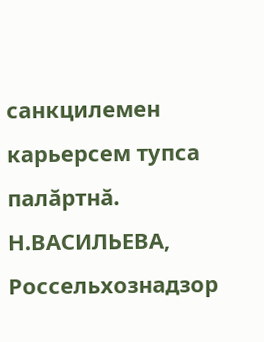санкцилемен карьерсем тупса палăртнă.
Н.ВАСИЛЬЕВА,
Россельхознадзор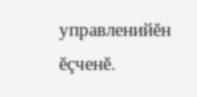управленийĕн ĕçченĕ.